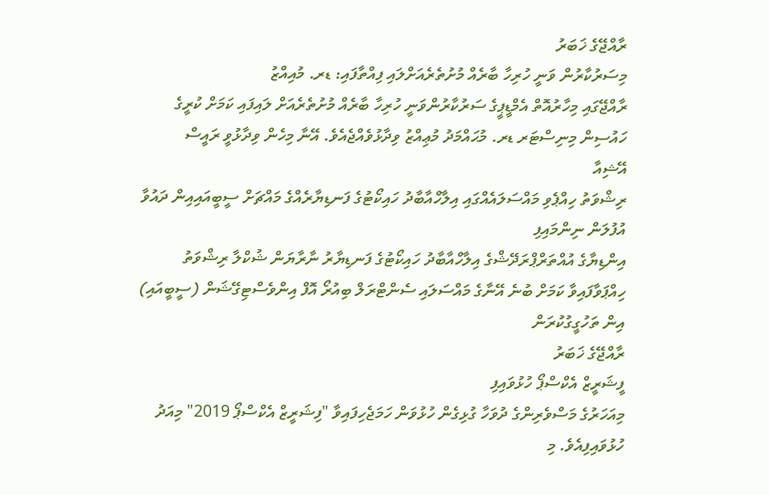ރާއްޖޭގެ ޚަބަރު
މިސަރުކާރުން ވަނީ ހުރިހާ ބާރެއް މުށުތެރެއަށްލައި ފިއްތާފައި: ޑރ. މުއިއްޒު
ރާއްޖޭގައި މިހާރުއޮތް އެމްޑީޕީގެ ސަރުކާރުންވަނީ ހުރިހާ ބާރެއް މުށުތެރެއަށް ލައިފައި ކަމަށް ކުރީގެ ހައުސިން މިނިސްޓަރ ޑރ. މުޙައްމަދު މުޢިއްޒު ވިދާޅުވެއްޖެއެވެ. އޭނާ މިހެން ވިދާޅުވީ ރައީސް
އޭޝިއާ
ރިޝްވަތު ހިއްޕެވި މައްސަލައެއްގައި އިލާހްއާބާދު ހައިކޯޓުގެ ފަނޑިޔާރެއްގެ މައްޗަށް ސީބީއައިއިން ދައުވާ އުފުލަން ނިންމައިފި
އިންޑިޔާގެ އުއްތަރްޕްރަދޭޝްގެ އިލާހްއާބާދު ހައިކޯޓުގެ ފަނޑިޔާރު ނާރާޔަން ޝުކްލާ ރިޝްވަތު ހިއްޕަވާފައިވާ ކަމަށް ބުނެ އޭނާގެ މައްސަލައި ސެންޓްރަލް ބިއުރޯ އޮފް އިންވެސްޓިގޭޝަން (ސީބީއައި) އިން ތަހުގީގުކުރަން
ރާއްޖޭގެ ޚަބަރު
ފީޝަރީޒް އެކްސްޕޯ ހުޅުވައިފި
މިއަހަރުގެ މަސްވެރިންގެ ދުވަހާ ގުޅިގެން ހުޅުވަން ހަމަޖެހިފައިވާ "ފިޝަރީޒް އެކްސްޕޯ 2019" މިއަދު ހުޅުވައިފިއެވެ. މި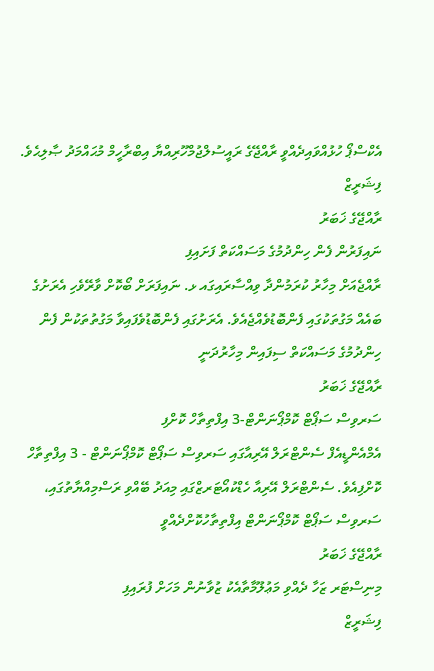އެކްސްޕޯ ހުޅުއްވައިދެއްވީ ރާއްޖޭގެ ރައީސުލްޖުމްހޫރިއްޔާ އިބްރާހީމް މުޙައްމަދު ޞާލިޙެވެ. ފިޝަރީޒް
ރާއްޖޭގެ ޚަބަރު
ނައިފަރުން ފެން ހިންދުމުގެ މަސައްކަތް ފަށައިފި
ރާއްޖެއަށް މިހާރު ކުރަމުންދާ ވިއްސާރައިގައ ޅ. ނައިފަރަށް ބޯކޮށް ވާރޭވެހި އެރަށުގެ ބައެއް މަގުތަކުގައި ފެންބޮޑުވެއްޖެއެވެ. އެރަށުގައި ފެންބޮޑުވެފައިވާ މަގުތުތަކުން ފެން ހިންދުމުގެ މަސައްކަތް ސިފައިން މިހާރުދަނީ
ރާއްޖޭގެ ޚަބަރު
ސަރވިސް ސަޕޯޓް ކޮމްޕޯނަންޓް-3 އިފްތިތާހް ކޮށްފި
އެމްއެންޑީއެފް ސެންޓްރަލް އޭރިއާގައި ސަރވިސް ސަޕޯޓް ކޮމްޕޯނަންޓް - 3 އިފްތިތާހް ކޮށްފިއެވެ. ސެންޓްރަލް އޭރިއާ ހެޑްކުއޯޓަރޒްގައި މިއަދު ބޭއްވި ރަސްމިއްޔާތުގައި، ސަރވިސް ސަޕޯޓް ކޮމްޕޯނަންޓް އިފްތިތާހުކޮށްދެއްވީ
ރާއްޖޭގެ ޚަބަރު
މިނިސްޓަރ ޒަހާ ދެއްވި މަޢުލޫމާތާއެކު ޒުވާނުން މަހަށް ފުރައިފި
ފިޝަރީޒް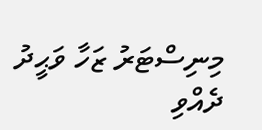މިނިސްޓަރު ޒަހާ ވަޙީދު ދެއްވި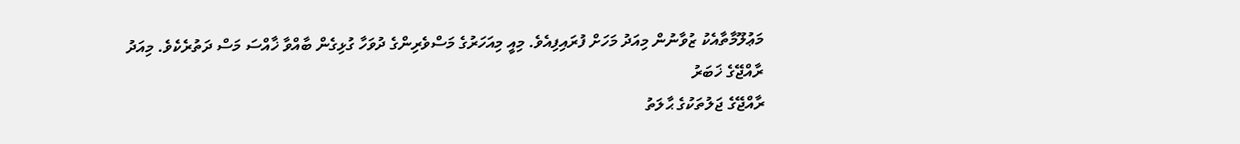މަޢުލޫމާތާއެކު ޒުވާނުން މިއަދު މަހަށް ފުރައިފިއެވެ. މިއީ މިއަހަރުގެ މަސްވެރިންގެ ދުވަހާ ގުޅިގެން ބާއްވާ ޚާއްސަ މަސް ދަތުރެކެވެ. މިއަދު
ރާއްޖޭގެ ޚަބަރު
ރާއްޖޭގެ ޖަލުތަކުގެ ޙާލަތު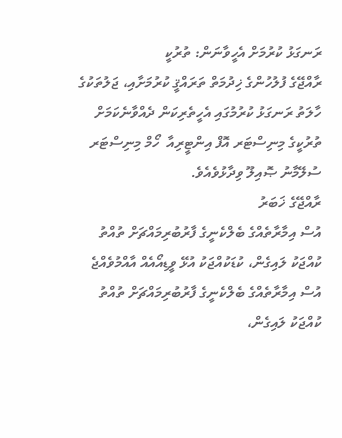ރަނގަޅު ކުރުމަށް އެހީވާނަން: ތުރުކީ
ރާއްޖޭގެ ފުލުހުންގެ ޚިދުމަތް ތަރައްޤީ ކުރުމަށާއި، ޖަލުތަކުގެ ހާލަތު ރަނގަޅު ކުރުމުގައި އެހީތެރިކަން ދެއްވާނެކަމަށް ތުރުކީގެ މިނިސްޓަރ އޮފް އިންޓީރިއާ  ހޯމް މިނިސްޓަރ ސުލޭމާނު ޞޮއިލޫ ވިދާޅުވެއެވެ.
ރާއްޖޭގެ ޚަބަރު
އުސް އިމާރާތެއްގެ ބެލްކެނީގެ ފާރުބުރިމައްޗަށް ތުއްތު ކުއްޖަކު ލައިގެން، ކުޑަކުއްޖަކު އުޅޭ ވީޑިއޯއެއް އާއްމުވެއްޖެ
އުސް އިމާރާތެއްގެ ބެލްކެނީގެ ފާރުބުރިމައްޗަށް ތުއްތު ކުއްޖަކު ލައިގެން،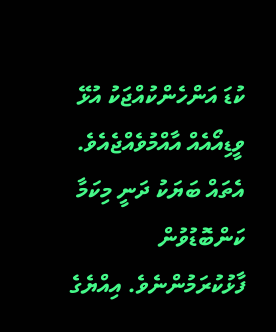ކުޑަ އަންހެންކުއްޖަކު އުޅޭ ވީޑިއޯއެއް އާއްމުވެއްޖެއެވެ. އެތައް ބަޔަކު ދަނީ މިކަމާ ކަންބޮޑުވުން ފާޅުކުރަމުންނެވެ. އިއްޔެގެ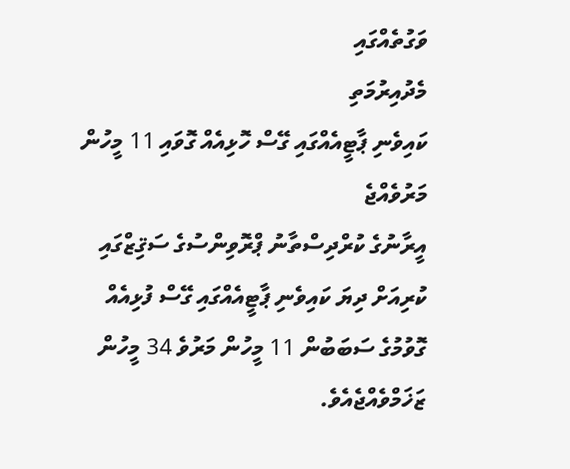ވަގުތެއްގައި
މެދުއިރުމަތި
ކައިވެނި ޕާޓީއެއްގައި ގޭސް ހޮޅިއެއް ގޮވައި 11 މީހުން މަރުވެއްޖެ
އީރާނުގެ ކުރްދިސްތާނު ޕްރޮވިންސުގެ ސަޤިޒްގައި ކުރިއަށް ދިޔަ ކައިވެނި ޕާޓީއެއްގައި ގޭސް ފުޅިއެއް ގޮވުމުގެ ސަބަބުން 11 މީހުން މަރުވެ 34 މީހުން ޒަޚަމްވެއްޖެއެވެ.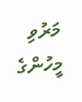މަރުވި މީހުންގެ